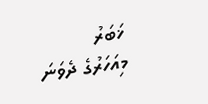ޚަބަރު
މިއަހަރުގެ ދެވަނަ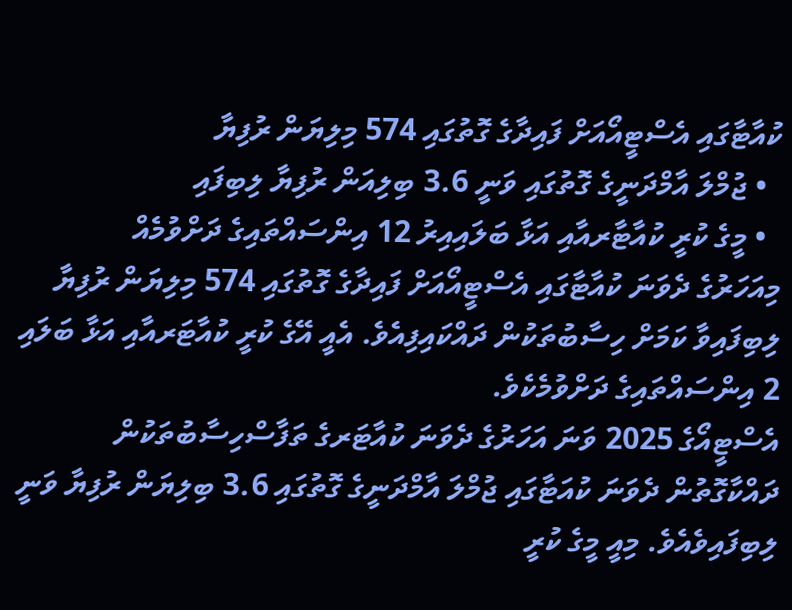ކުއާޓާގައި އެސްޓީއޯއަށް ފައިދާގެ ގޮތުގައި 574 މިލިޔަން ރުފިޔާ
  • ޖުމްލަ އާމްދަނީގެ ގޮތުގައި ވަނީ 3.6 ބިލިއަން ރުފިޔާ ލިބިފައި
  • މީގެ ކުރީ ކުއާޓާރއާއި އަޅާ ބަލައިއިރު 12 އިންސައްތައިގެ ދަށްވުމެއް
މިއަހަރުގެ ދެވަނަ ކުއާޓާގައި އެސްޓީއޯއަށް ފައިދާގެ ގޮތުގައި 574 މިލިޔަން ރުފިޔާ ލިބިފައިވާ ކަމަށް ހިސާބުތަކުން ދައްކައިފިއެވެ. އެއީ އޭގެ ކުރީ ކުއާޓަރއާއި އަޅާ ބަލައި 2 އިންސައްތައިގެ ދަށްވުމެކެވެ.
އެސްޓީއޯގެ 2025 ވަނަ އަހަރުގެ ދެވަނަ ކުއާޓަރގެ ތަފާސްހިސާބުތަކުން ދައްކާގޮތުން ދެވަނަ ކުއަޓާގައި ޖުމްލަ އާމްދަނީގެ ގޮތުގައި 3.6 ބިލިޔަން ރުފިޔާ ވަނީ ލިބިފައިވެއެވެ. މިއީ މީގެ ކުރީ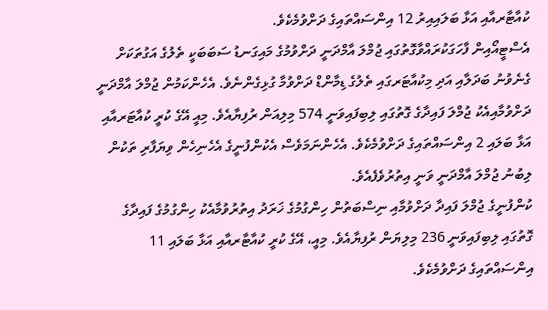ކުއާޓާރއާއި އަޅާ ބަލައިއިރު 12 އިންސައްތައިގެ ދަށްވުމެކެވެ.
އެސްޓީއޯއިން ފާހަގަކުރައްވާގޮތުގައި ޖުމްލަ އާމްދަނީ ދަށްވުމުގެ މައިގަނޑު ސަބަބަކީ ތެލުގެ އަގުތަކަށް ގެނެވުނު ބަދަލާއި އަދި މިކުއާޓަރގައި ތެލުގެ ޑިމާންޑް ދަށްވުމާ ގުޅިގެންނެވެ. އެހެންކަމުން ޖުމްލަ އާމްދަނީ ދަށްވުމާއިއެކު ޖުމްލަ ފައިދާގެ ގޮތުގައި ލިބިފައިވަނީ 574 މިލިއަން ރުފިޔާއެވެ. މިއީ އޭގެ ކުރީ ކުއާޓަރއާއި އަޅާ ބަލައި 2 އިންސައްތައިގެ ދަށްވުމެކެވެ. އެހެންނަމަވެސް އެކުންފުނީގެ އެހެނިހެން ވިޔަފާރި ތަކުން ލިބުނު ޖުމްލަ އާމްދަނީ ވަނީ އިތުރުވެފެއެވެ.
ކުންފުނީގެ ޖުމްލަ ފައިދާ ދަށްވުމާއި ނިސްބަތުން ހިންގުމުގެ ޚަރަދު އިތުރުވުމާއެކު ހިންގުމުގެ ފައިދާގެ ގޮތުގައި ލިބިފައިވަނީ 236 މިލިޔަން ރުފިޔާއެވެ. މިއީ، އޭގެ ކުރީ ކުއާޓާރއާއި އަޅާ ބަލައި 11 އިންސައްތައިގެ ދަށްވުމެކެވެ.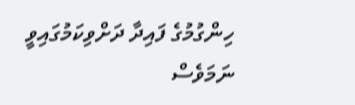ހިންގުމުގެ ފައިދާ ދަށްވިކަމުގައިވީ ނަމަވެސް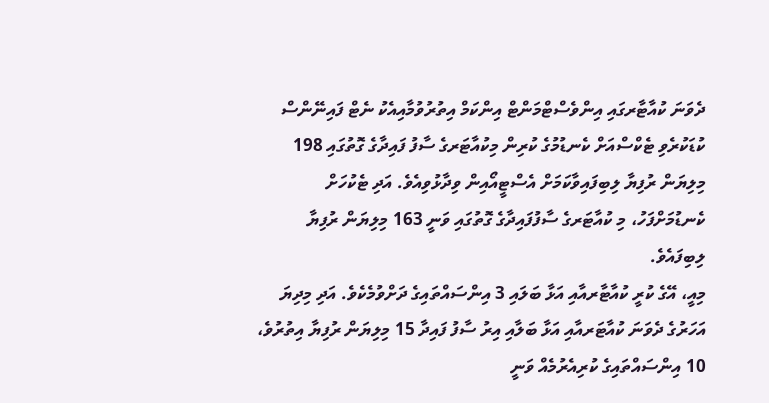ދެވަނަ ކުއާޓާރގައި އިންވެސްޓްމަންޓް އިންކަމް އިތުރުވުމާއިއެކު ނެޓް ފައިނޭންސް ކުޑަކުރެވި ޓެކްސްއަށް ކެނޑުމުގެ ކުރިން މިކުއާޓަރގެ ސާފު ފައިދާގެ ގޮތުގައި 198 މިލިޔަން ރުފިޔާ ލިބިފައިވާކަމަށް އެސްޓީއޯއިން ވިދާޅުވިއެވެ. އަދި ޓެކުހަށް ކެނޑުމަށްފަހު، މި ކުއާޓަރގެ ސާފުފައިދާގެ ގޮތުގައި ވަނީ 163 މިލިޔަން ރުފިޔާ ލިބިފައެވެ.
މިއީ، އޭގެ ކުރީ ކުއާޓާރއާއި އަޅާ ބަލައި 3 އިންސައްތައިގެ ދަށްވުމެކެވެ. އަދި މިދިޔަ އަހަރުގެ ދެވަނަ ކުއާޓަރއާއި އަޅާ ބަލާއި އިރު ސާފު ފައިދާ 15 މިލިޔަން ރުފިޔާ އިތުރުވެ، 10 އިންސައްތައިގެ ކުރިއެރުމެއް ވަނީ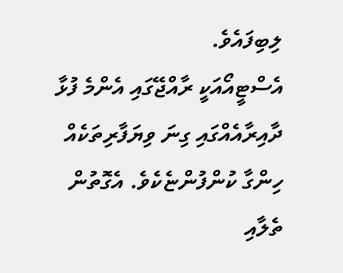ލިބިފައެވެ.
އެސްޓީއޯއަކީ ރާއްޖޭގައި އެންމެ ފުޅާ ދާއިރާއެއްގައި ގިނަ ވިޔަފާރިތަކެއް ހިންގާ ކުންފުންޏެކެވެ. އެގޮތުން ތެލާއި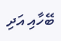ބޭހާއި އަދި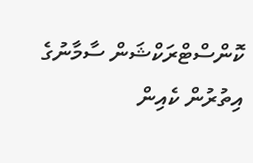ކޮންސްޓްރަކްޝަން ސާމާނުގެ އިތުރުން ކެއިން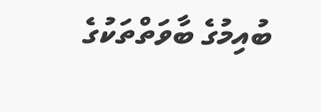ބުއިމުގެ ބާވަތްތަކުގެ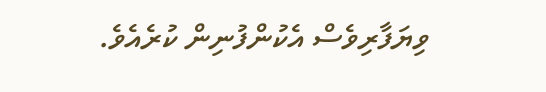ވިޔަފާރިވެސް އެކުންފުނިން ކުރެއެވެ.